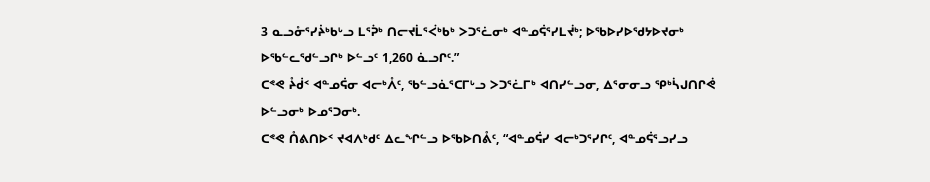3 ᓇᓗᓁᕐᓯᔩᒃᑲᒡᓗ ᒪᕐᕉᒃ ᑎᓕᔪᒫᕐᐹᒃᑲᒃ ᐳᑐᕐᓛᓂᒃ ᐊᓐᓄᕌᕐᓯᒪᔫᒃ; ᐅᖃᐅᓯᐅᖁᔭᐅᔪᓂᒃ ᐅᖃᓪᓚᖁᓪᓗᒋᒃ ᐅᓪᓗᑦ 1,260 ᓈᓗᒋᑦ.”
ᑕᕝᕙ ᔧᑰᑉ ᐊᓐᓄᕌᓂ ᐊᓕᒃᐰᑦ, ᖃᓪᓗᓈᕐᑕᒥᒡᓗ ᐳᑐᕐᓛᒥᒃ ᐊᑎᓯᓪᓗᓂ, ᐃᕐᓂᓂᓗ ᕿᒃᓵᒍᑎᒋᕚ ᐅᓪᓗᓂᒃ ᐅᓄᕐᑐᓂᒃ.
ᑕᕝᕙ ᑍᕕᑎᐅᑉ ᔪᐊᐱᒃᑯᑦ ᐃᓚᖏᓪᓗ ᐅᖃᐅᑎᕔᑦ, “ᐊᓐᓄᕌᓯ ᐊᓕᒃᑐᕐᓯᒋᑦ, ᐊᓐᓄᕌᕐᓗᓯᓗ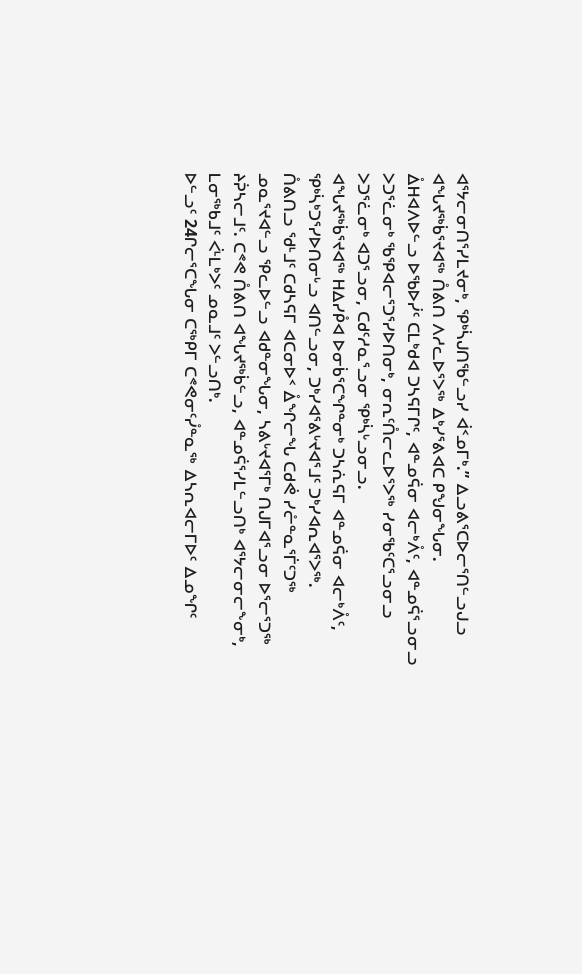ᐊᕐᔭᓕᓂᑎᕐᓯᒪᔪᓂᒃ, ᕿᒃᓵᒍᑎᖃᓪᓗᓯ ᐋᑉᓄᒥᒃ.” ᐃᓗᕕᕐᑕᐅᓕᕐᑎᓪᓗᒍᓗ ᐊᖓᔪᖅᑳᕐᔪᐊᖅ ᑍᕕᑎ ᐱᓱᓚᐅᕐᐳᖅ ᐃᒃᓯᕐᕕᐊᑕ ᑭᖑᓂᖓᓂ.
ᐂᕼᐊᐱᐅᓪᓗ ᐅᖃᐅᓰᑦ ᑕᒪᒃᑯᐊ ᑐᓴᕋᒥᒋᑦ, ᐊᓐᓄᕌᓂ ᐊᓕᒃᐰᑦ, ᐊᓐᓄᕌᕐᓗᓂᓗ ᐳᑐᕐᓛᓂᒃ ᖃᕿᐊᓕᕐᑐᕐᓯᐅᑎᓂᒃ, ᓂᕆᑦᑍᓕᓚᐅᕐᐳᖅ ᓯᓂᖃᑦᑕᕐᓗᓂᓗ ᐳᑐᕐᓛᓂᒃ ᐊᑐᕐᓗᓂ, ᑕᑯᑦᓱᓇᕐᓗᓂ ᕿᒃᓵᒡᓗᓂᓗ.
ᐊᖓᔪᖅᑳᕐᔪᐊᖅ ᕼᐃᓯᑬᐊ ᐅᓂᑳᕐᑕᖏᓐᓂᒃ ᑐᓴᕇᕋᒥ ᐊᓐᓄᕌᓂ ᐊᓕᒃᐰᑦ, ᕿᒃᓵᒃᑐᕐᓯᐅᑎᓂᒡᓗ ᐊᑎᓪᓗᓂ, ᑐᒃᓯᐊᕐᕕᒡᔪᐊᕐᒧᑦ ᑐᒃᓯᐊᕆᐊᕐᐳᖅ.
ᑍᕕᑎᓗ ᖁᒻᒧᑦ ᑕᑯᓴᕋᒥ ᐊᑕᓂᐅᑉ ᐂᖏᓕᖓ ᑕᑯᕚ ᓯᓔᓐᓇᕐᒦᑦᑐᖅ ᓄᓇᕐᔪᐊᓪᓗ ᕿᓚᐅᓪᓗ ᐊᑯᓐᓂᖓᓂ, ᓴᕕᒡᔪᐊᕐᒥᒃ ᑎᒍᒥᐊᕐᓗᓂ ᐅᕐᓕᕐᑐᖅ ᔨᕉᓴᓕᒧᑦ. ᑕᕝᕙ ᑍᕕᑎ ᐊᖓᔪᖅᑳᓪᓗ, ᐊᓐᓄᕌᕐᓯᒪᓪᓗᑎᒃ ᐊᕐᔭᓕᓂᓕᖕᓂᒃ, ᒪᓂᖅᑲᒧᑦ ᐹᒻᒪᒃᐳᑦ ᓄᓇᒧᑦ ᐳᓪᓗᑎᒃ.
ᐅᓪᓗᑦ 24ᒋᓕᕐᑕᖓᓂ ᑕᖅᑭᒥ ᑕᕝᕙᓂᑦᓮᓐᓇᖅ ᐃᓴᕆᐊᓕᒥᐅᑦ ᐃᓄᖏᑦ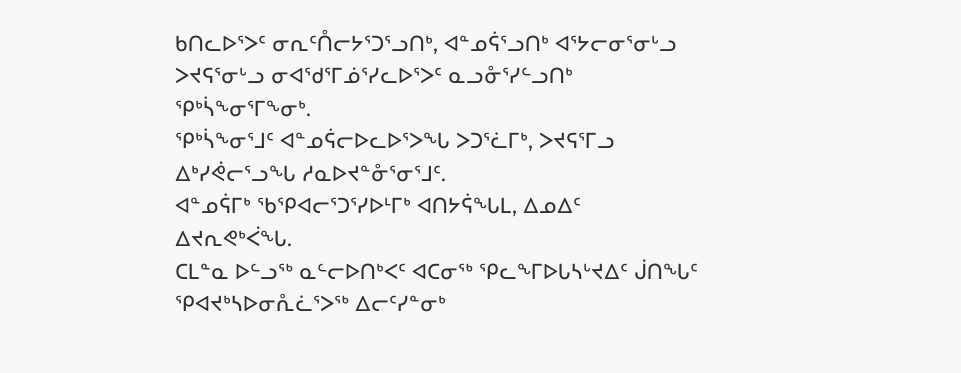ᑲᑎᓚᐅᕐᐳᑦ ᓂᕆᑦᑍᓕᔭᕐᑐᕐᓗᑎᒃ, ᐊᓐᓄᕌᕐᓗᑎᒃ ᐊᕐᔭᓕᓂᕐᓂᒡᓗ ᐳᔪᕋᕐᓂᒡᓗ ᓂᐊᖁᕐᒥᓅᕐᓯᓚᐅᕐᐳᑦ ᓇᓗᓁᕐᓯᓪᓗᑎᒃ ᕿᒃᓵᖕᓂᕐᒥᖕᓂᒃ.
ᕿᒃᓵᖕᓂᕐᒧᑦ ᐊᓐᓄᕌᓕᐅᓚᐅᕐᐳᖓ ᐳᑐᕐᓛᒥᒃ, ᐳᔪᕋᕐᒥᓗ ᐃᒃᓯᕚᓕᕐᓗᖓ ᓱᓇᐅᔪᓐᓁᕐᓂᕐᒧᑦ.
ᐊᓐᓄᕌᒥᒃ ᖃᕿᐊᓕᕐᑐᕐᓯᐅᒻᒥᒃ ᐊᑎᔭᕌᖓᒪ, ᐃᓄᐃᑦ ᐃᔪᕆᕙᒃᐹᖓ.
ᑕᒪᓐᓇ ᐅᓪᓗᖅ ᓇᓪᓕᐅᑎᒃᐸᑦ ᐊᑕᓂᖅ ᕿᓚᖕᒥᐅᒐᓴᒡᔪᐃᑦ ᒎᑎᖓᑦ ᕿᐊᔪᒃᓴᐅᓂᕅᓛᕐᐳᖅ ᐃᓕᑦᓯᓐᓂᒃ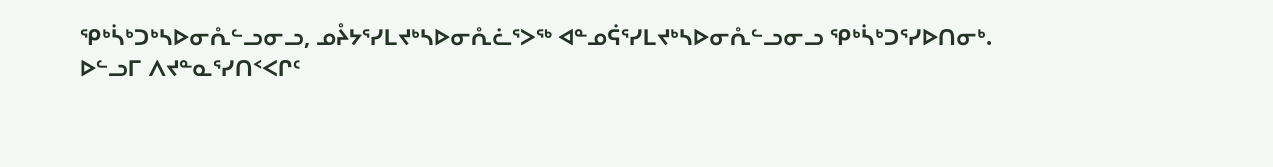ᕿᒃᓵᒃᑐᒃᓴᐅᓂᕅᓪᓗᓂᓗ, ᓄᔧᔭᕐᓯᒪᔪᒃᓴᐅᓂᕅᓛᕐᐳᖅ ᐊᓐᓄᕌᕐᓯᒪᔪᒃᓴᐅᓂᕅᓪᓗᓂᓗ ᕿᒃᓵᒃᑐᕐᓯᐅᑎᓂᒃ.
ᐅᓪᓗᒥ ᐱᔪᓐᓇᕐᓯᑎᑉᐸᒋᑦ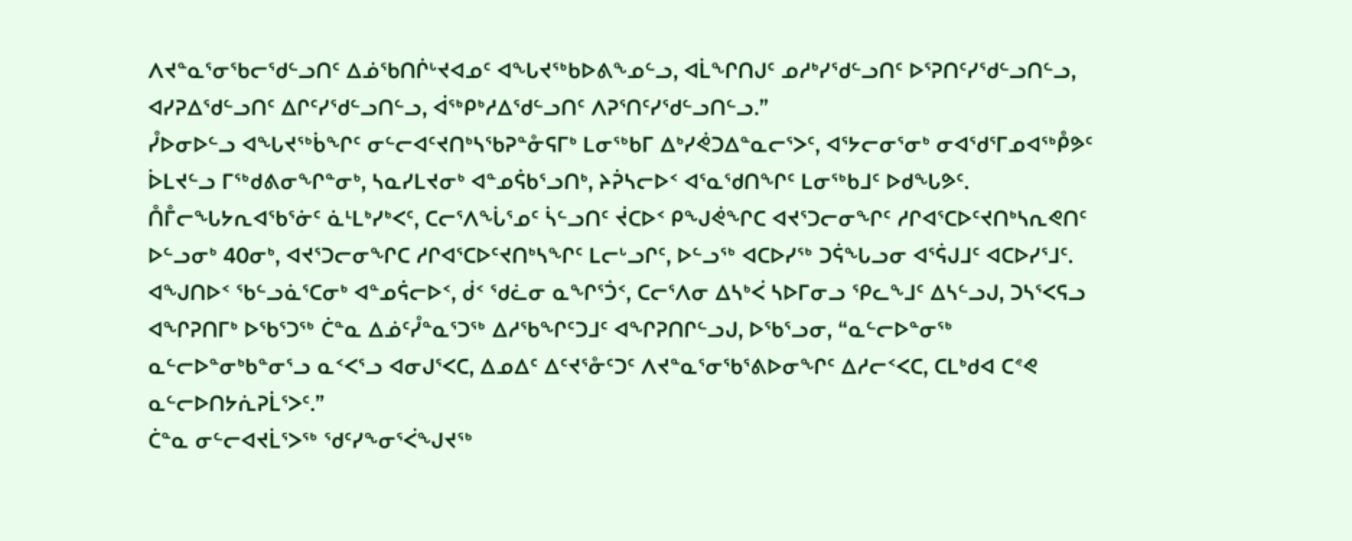ᐱᔪᓐᓇᕐᓂᖃᓕᖁᓪᓗᑎᑦ ᐃᓅᖃᑎᒌᒡᔪᐊᓄᑦ ᐊᖓᔪᖅᑲᐅᕕᖕᓄᓪᓗ, ᐊᒫᖏᑎᒍᑦ ᓄᓱᒃᓯᖁᓪᓗᑎᑦ ᐅᕐᕈᑎᑦᓯᖁᓪᓗᑎᓪᓗ, ᐊᓯᕈᐃᖁᓪᓗᑎᑦ ᐃᒋᑦᓯᖁᓪᓗᑎᓪᓗ, ᐋᖅᑭᒃᓱᐃᖁᓪᓗᑎᑦ ᐱᕈᕐᑎᑦᓯᖁᓪᓗᑎᓪᓗ.”
ᓮᐅᓂᐅᓪᓗ ᐊᖓᔪᖅᑳᖏᑦ ᓂᓪᓕᐊᑦᔪᑎᒃᓴᖃᕈᓐᓁᕋᒥᒃ ᒪᓂᖅᑲᒥ ᐃᒃᓯᕚᑐᐃᓐᓇᓕᕐᐳᑦ, ᐊᕐᔭᓕᓂᕐᓂᒃ ᓂᐊᖁᕐᒥᓄᐊᖅᑬᕗᑦ ᐆᒪᔪᓪᓗ ᒥᖅᑯᕕᓂᖏᓐᓂᒃ, ᓴᓇᓯᒪᔪᓂᒃ ᐊᓐᓄᕌᑲᕐᓗᑎᒃ, ᔨᕉᓴᓕᐅᑉ ᐊᕐᓇᖁᑎᖏᑦ ᒪᓂᖅᑲᒧᑦ ᐅᑯᖓᕗᑦ.
ᑍᒤᓕᖓᔭᕆᐊᖃᕐᓃᑦ ᓈᒻᒪᒃᓯᒃᐸᑦ, ᑕᓕᕐᐱᖔᕐᓄᑦ ᓵᓪᓗᑎᑦ ᔫᑕᐅᑉ ᑭᖑᕚᖏᑕ ᐊᔪᕐᑐᓕᓂᖏᑦ ᓱᒋᐊᕐᑕᐅᑦᔪᑎᒃᓴᕆᕙᑎᑦ ᐅᓪᓗᓂᒃ 40ᓂᒃ, ᐊᔪᕐᑐᓕᓂᖏᑕ ᓱᒋᐊᕐᑕᐅᑦᔪᑎᒃᓴᖏᑦ ᒪᓕᒡᓗᒋᑦ, ᐅᓪᓗᖅ ᐊᑕᐅᓯᖅ ᑐᕌᖓᓗᓂ ᐊᕐᕌᒍᒧᑦ ᐊᑕᐅᓯᕐᒧᑦ.
ᐊᖑᑎᐅᑉ ᖃᓪᓗᓈᕐᑕᓂᒃ ᐊᓐᓄᕌᓕᐅᑉ, ᑰᑉ ᖁᓛᓂ ᓇᖏᕐᑑᑉ, ᑕᓕᕐᐱᓂ ᐃᓴᒃᐹ ᓴᐅᒥᓂᓗ ᕿᓚᖕᒧᑦ ᐃᓴᓪᓗᒍ, ᑐᓴᕐᐸᕋᓗ ᐊᖏᕈᑎᒥᒃ ᐅᖃᕐᑐᖅ ᑖᓐᓇ ᐃᓅᑦᓮᓐᓇᕐᑐᖅ ᐃᓱᖃᖏᑦᑐᒧᑦ ᐊᖏᕈᑎᒋᓪᓗᒍ, ᐅᖃᕐᓗᓂ, “ᓇᓪᓕᐅᓐᓂᖅ ᓇᓪᓕᐅᓐᓂᒃᑲᓐᓂᕐᓗ ᓇᑉᐸᕐᓗ ᐊᓂᒍᕐᐸᑕ, ᐃᓄᐃᑦ ᐃᑦᔪᕐᓁᑦᑐᑦ ᐱᔪᓐᓇᕐᓂᖃᕐᕕᐅᓂᖏᑦ ᐃᓱᓕᑉᐸᑕ, ᑕᒪᒃᑯᐊ ᑕᕝᕙ ᓇᓪᓕᐅᑎᔭᕇᕈᒫᕐᐳᑦ.”
ᑖᓐᓇ ᓂᓪᓕᐊᔪᒫᕐᐳᖅ ᖁᑦᓯᖕᓂᕐᐹᖑᔪᖅ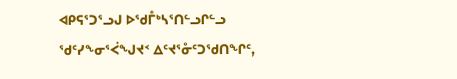ᐊᑭᕋᕐᑐᕐᓗᒍ ᐅᖁᒤᒃᓴᕐᑎᓪᓗᒋᓪᓗ ᖁᑦᓯᖕᓂᕐᐹᖑᔪᑉ ᐃᑦᔪᕐᓁᑦᑐᖁᑎᖏᑦ,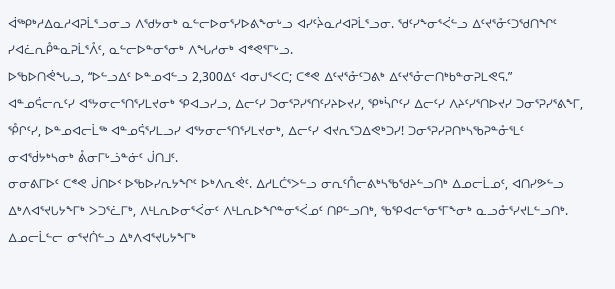ᐋᖅᑭᒃᓱᐃᓇᓱᐊᕈᒫᕐᓗᓂᓗ ᐱᖁᔭᓂᒃ ᓇᓪᓕᐅᓂᕐᓯᐅᕕᖕᓂᒡᓗ ᐊᓯᑦᔩᓇᓱᐊᕈᒫᕐᓗᓂ. ᖁᑦᓯᖕᓂᕐᐹᓪᓗ ᐃᑦᔪᕐᓁᑦᑐᖁᑎᖏᑦ ᓯᐊᓛᕆᑬᓐᓇᕈᒫᕐᐰᑦ, ᓇᓪᓕᐅᓐᓂᕐᓂᒃ ᐱᖓᓱᓂᒃ ᐊᕝᕙᕐᒥᒡᓗ.
ᐅᖃᐅᑎᕚᖓᓗ, “ᐅᓪᓗᐃᑦ ᐅᓐᓄᐊᓪᓗ 2,300ᐃᑦ ᐊᓂᒍᕐᐸᑕ; ᑕᕝᕙ ᐃᑦᔪᕐᓁᑦᑐᕕᒃ ᐃᑦᔪᕐᓁᓕᑎᒃᑲᓐᓂᕈᒪᕙᕋ.”
ᐊᓐᓄᕌᓕᕆᑦᓯ ᐊᕐᔭᓂᓕᕐᑎᕐᓯᒪᔪᓂᒃ ᕿᐊᓗᓯᓗ, ᐃᓕᑦᓯ ᑐᓂᕐᕈᓯᕐᑎᑦᓯᔨᐅᔪᓯ, ᕿᒃᓵᒋᑦᓯ ᐃᓕᑦᓯ ᐱᔨᑦᓯᕐᑎᐅᔪᓯ ᑐᓂᕐᕈᓯᕐᕕᖕᒥ, ᕾᒋᑦᓯ, ᐅᓐᓄᐊᓕᒫᖅ ᐊᓐᓄᕌᕐᓯᒪᓗᓯ ᐊᕐᔭᓂᓕᕐᑎᕐᓯᒪᔪᓂᒃ, ᐃᓕᑦᓯ ᐊᔪᕆᕐᑐᐃᕙᒃᑐᓯ! ᑐᓂᕐᕈᓯᕈᑎᒃᓴᖃᕈᓐᓁᕐᒪᑦ ᓂᐊᖂᔭᒃᓴᓂᒃ ᕔᓂᒥᒡᓘᓐᓃᑦ ᒎᑎᒧᑦ.
ᓂᓂᕕᒥᐅᑦ ᑕᕝᕙ ᒎᑎᐅᑉ ᐅᖃᐅᓯᕆᔭᖏᑦ ᐅᒃᐱᕆᕚᑦ. ᐃᓱᒪᑖᕐᐳᓪᓗ ᓂᕆᑦᑍᓕᕕᒃᓴᖃᖁᔨᓪᓗᑎᒃ ᐃᓄᓕᒫᓄᑦ, ᐊᑎᓯᕗᓪᓗ ᐃᒃᐱᐊᕐᔪᒐᔭᖕᒥᒃ ᐳᑐᕐᓛᒥᒃ, ᐱᒻᒪᕆᐅᓂᕐᐹᓂᑦ ᐱᒻᒪᕆᐅᖏᓐᓂᕐᐹᓄᑦ ᑎᑭᓪᓗᑎᒃ, ᖃᕿᐊᓕᕐᓂᕐᒥᖕᓂᒃ ᓇᓗᓁᕐᓯᔪᒪᓪᓗᑎᒃ.
ᐃᓄᓕᒫᓪᓕ ᓂᕐᔪᑏᓪᓗ ᐃᒃᐱᐊᕐᔪᒐᔭᖕᒥᒃ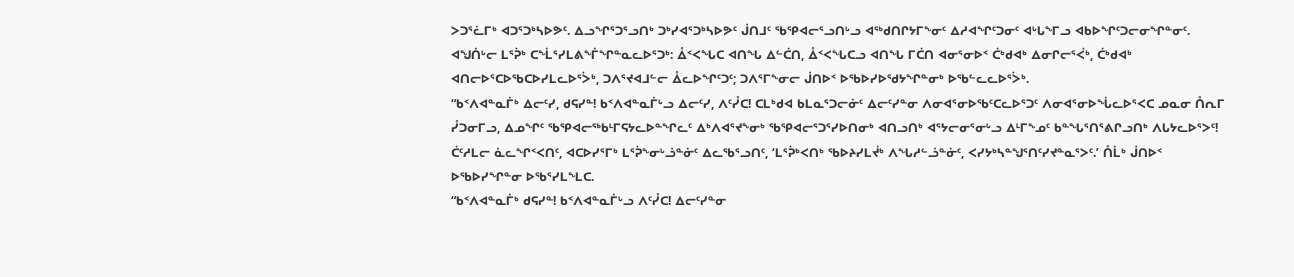ᐳᑐᕐᓛᒥᒃ ᐊᑐᕐᑐᒃᓴᐅᕗᑦ. ᐃᓗᖏᕐᑐᕐᓗᑎᒃ ᑐᒃᓯᐊᕐᑐᒃᓴᐅᕗᑦ ᒎᑎᒧᑦ ᖃᕿᐊᓕᕐᓗᑎᒡᓗ ᐊᖅᑯᑎᒋᔭᒥᖕᓂᑦ ᐃᓱᐊᖏᑦᑐᓂᑦ ᐊᒡᒐᖕᒥᓗ ᐊᑲᐅᖏᑦᑐᓕᓂᖏᓐᓂᑦ.
ᐊᖑᑏᒡᓕ ᒪᕐᕉᒃ ᑕᖕᒫᕐᓯᒪᕕᖕᒦᖏᓐᓇᓚᐅᕐᑐᒃ: ᐂᑉᐸᖓᑕ ᐊᑎᖓ ᐃᓪᑖᑎ, ᐂᑉᐸᖓᑕᓗ ᐊᑎᖓ ᒥᑖᑎ ᐊᓂᕐᓂᐅᑉ ᑖᒃᑯᐊᒃ ᐃᓂᒋᓕᕐᐹᒃ, ᑖᒃᑯᐊᒃ ᐊᑎᓕᐅᕐᑕᐅᖃᑕᐅᓯᒪᓚᐅᕐᐴᒃ, ᑐᐱᕐᔪᐊᒧᓪᓕ ᐂᓚᐅᖏᑦᑐᑦ; ᑐᐱᕐᒥᖕᓂᓕ ᒎᑎᐅᑉ ᐅᖃᐅᓯᐅᖁᔭᖏᓐᓂᒃ ᐅᖃᓪᓚᓚᐅᕐᐴᒃ.
“ᑲᑉᐱᐊᓐᓇᒦᒃ ᐃᓕᑦᓯ, ᑯᕋᓯᓐ! ᑲᑉᐱᐊᓐᓇᒦᒡᓗ ᐃᓕᑦᓯ, ᐱᑦᓮᑕ! ᑕᒪᒃᑯᐊ ᑲᒪᓇᕐᑐᓕᓃᑦ ᐃᓕᑦᓯᓐᓂ ᐱᓂᐊᕐᓂᐅᖃᑦᑕᓚᐅᕐᑐᑦ ᐱᓂᐊᕐᓂᐅᖔᓚᐅᕐᐸᑕ ᓄᓇᓂ ᑍᕆᒥ ᓮᑐᓂᒥᓗ, ᐃᓄᖏᑦ ᖃᕿᐊᓕᖅᑲᒻᒥᕋᔭᓚᐅᓐᖏᓚᑦ ᐃᒃᐱᐊᕐᔪᖕᓂᒃ ᖃᕿᐊᓕᕐᑐᕐᓯᐅᑎᓂᒃ ᐊᑎᓗᑎᒃ ᐊᕐᔭᓕᓂᕐᓂᒡᓗ ᐃᒻᒥᖕᓄᑦ ᑲᓐᖓᕐᑎᕐᕕᒋᓗᑎᒃ ᐱᒐᔭᓚᐅᕐᐳᑦ!
ᑖᑦᓱᒪᓕ ᓈᓚᖏᑉᐸᑎᑦ, ᐊᑕᐅᓯᕐᒥᒃ ᒪᕐᕉᖕᓂᒡᓘᓐᓃᑦ ᐃᓚᖃᕐᓗᑎᑦ, ‘ᒪᕐᕉᒃᐸᑎᒃ ᖃᐅᔨᓯᒪᔫᒃ ᐱᖓᓱᓪᓘᓐᓃᑦ, ᐸᓯᔭᒃᓴᓐᖑᕐᑎᑦᓯᔪᓐᓇᕐᐳᑦ.’ ᑍᒫᒃ ᒎᑎᐅᑉ ᐅᖃᐅᓯᖏᓐᓂ ᐅᖃᕐᓯᒪᖕᒪᑕ.
“ᑲᑉᐱᐊᓐᓇᒦᒃ ᑯᕋᓯᓐ! ᑲᑉᐱᐊᓐᓇᒦᒡᓗ ᐱᑦᓮᑕ! ᐃᓕᑦᓯᓐᓂ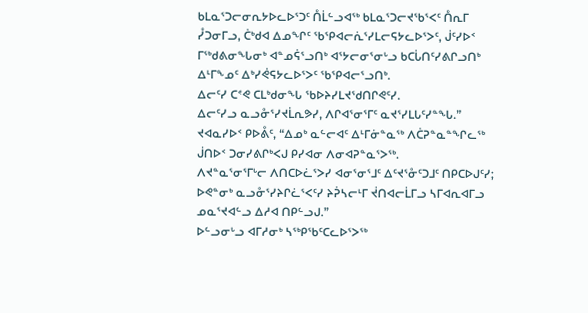ᑲᒪᓇᕐᑐᓕᓂᕆᔭᐅᓚᐅᕐᑐᑦ ᑍᒫᓪᓗᐊᖅ ᑲᒪᓇᕐᑐᓕᔪᖃᕐᐸᑦ ᑍᕆᒥ ᓮᑐᓂᒥᓗ, ᑖᒃᑯᐊ ᐃᓄᖏᑦ ᖃᕿᐊᓕᕇᕐᓯᒪᓕᕋᔭᓚᐅᕐᐳᑦ, ᒎᑦᓯᐅᑉ ᒥᖅᑯᕕᓂᖓᓂᒃ ᐊᓐᓄᕌᕐᓗᑎᒃ ᐊᕐᔭᓕᓂᕐᓂᒡᓗ ᑲᑕᒑᑎᑦᓯᕕᒋᓗᑎᒃ ᐃᒻᒥᖕᓄᑦ ᐃᒃᓯᕚᕋᔭᓚᐅᕐᐳᑦ ᖃᕿᐊᓕᕐᓗᑎᒃ.
ᐃᓕᑦᓯ ᑕᕝᕙ ᑕᒪᒃᑯᓂᖓ ᖃᐅᔨᓯᒪᔪᖁᑎᒋᕙᑦᓯ.
ᐃᓕᑦᓯᓗ ᓇᓗᓁᕐᓯᔪᒫᕆᕗᓯ, ᐱᒋᐊᕐᓂᕐᒥᑦ ᓇᔪᕐᓯᒪᒐᑦᓯᓐᖓ.”
ᔪᐊᓇᓯᐅᑉ ᑭᐅᕔᑦ, “ᐃᓄᒃ ᓇᓪᓕᐊᑦ ᐃᒻᒥᓃᓐᓇᖅ ᐱᑖᕈᓐᓇᓐᖏᓚᖅ ᒎᑎᐅᑉ ᑐᓂᓯᕕᒋᒃᐸᒍ ᑭᓯᐊᓂ ᐱᓂᐊᕈᓐᓇᕐᐳᖅ.
ᐱᔪᓐᓇᕐᓂᕐᒥᒡᓕ ᐱᑎᑕᐅᓛᕐᐳᓯ ᐊᓂᕐᓂᕐᒧᑦ ᐃᑦᔪᕐᓁᑦᑐᒧᑦ ᑎᑭᑕᐅᒍᑦᓯ; ᐅᕙᓐᓂᒃ ᓇᓗᓁᕐᓯᔨᒋᓛᕐᐸᑦᓯ ᔨᕉᓴᓕᒻᒥ ᔫᑎᐊᓕᒫᒥᓗ ᓴᒥᐊᕆᐊᒥᓗ ᓄᓇᕐᔪᐊᓪᓗ ᐃᓱᐊ ᑎᑭᓪᓗᒍ.”
ᐅᓪᓗᓂᒡᓗ ᐊᒥᓱᓂᒃ ᓴᖅᑭᖃᑦᑕᓚᐅᕐᐳᖅ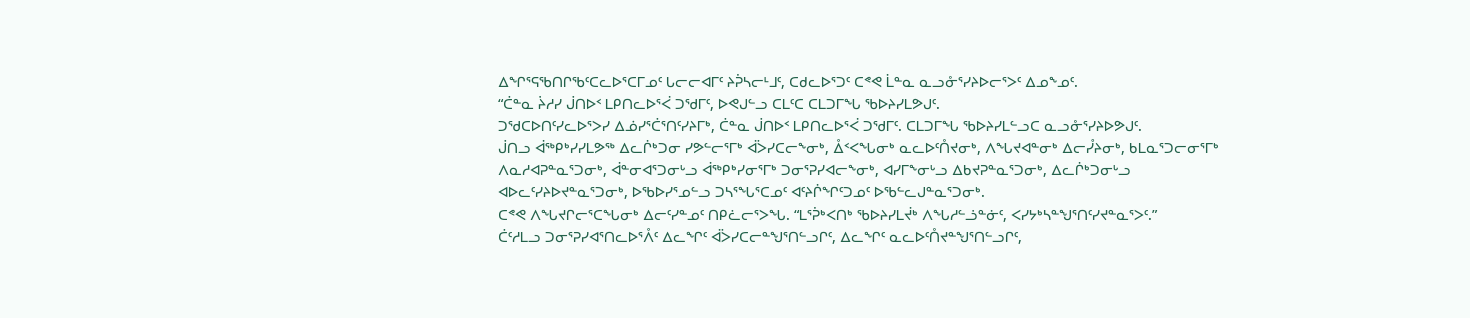ᐃᖏᕐᕋᖃᑎᒋᖃᑦᑕᓚᐅᕐᑕᒥᓄᑦ ᒐᓕᓕᐊᒥᑦ ᔨᕉᓴᓕᒻᒧᑦ, ᑕᑯᓚᐅᕐᑐᑦ ᑕᕝᕙ ᒫᓐᓇ ᓇᓗᓁᕐᓯᔨᐅᓕᕐᐳᑦ ᐃᓄᖕᓄᑦ.
“ᑖᓐᓇ ᔩᓱᓯ ᒎᑎᐅᑉ ᒪᑭᑎᓚᐅᕐᐹ ᑐᖁᒥᑦ, ᐅᕙᒍᓪᓗ ᑕᒪᑦᑕ ᑕᒪᑐᒥᖓ ᖃᐅᔨᓯᒪᕗᒍᑦ.
ᑐᖁᑕᐅᑎᑦᓯᓚᐅᕐᐳᓯ ᐃᓅᓯᕐᑖᕐᑎᑦᓯᔨᒥᒃ, ᑖᓐᓇ ᒎᑎᐅᑉ ᒪᑭᑎᓚᐅᕐᐹ ᑐᖁᒥᑦ. ᑕᒪᑐᒥᖓ ᖃᐅᔨᓯᒪᓪᓗᑕ ᓇᓗᓁᕐᓯᔨᐅᕗᒍᑦ.
ᒎᑎᓗ ᐋᖅᑭᒃᓯᓯᒪᕗᖅ ᐃᓚᒌᒃᑐᓂ ᓯᕗᓪᓕᕐᒥᒃ ᐋᐴᓯᑕᓕᖕᓂᒃ, ᐂᑉᐸᖓᓂᒃ ᓇᓚᐅᑦᑍᔪᓂᒃ, ᐱᖓᔪᐊᓐᓂᒃ ᐃᓕᓮᔨᓂᒃ, ᑲᒪᓇᕐᑐᓕᓂᕐᒥᒃ ᐱᓇᓱᐊᕈᓐᓇᕐᑐᓂᒃ, ᐋᓐᓂᐊᕐᑐᓂᒡᓗ ᐋᖅᑭᒃᓯᓂᕐᒥᒃ ᑐᓂᕐᕈᓯᐊᓕᖕᓂᒃ, ᐊᓯᒥᖕᓂᒡᓗ ᐃᑲᔪᕈᓐᓇᕐᑐᓂᒃ, ᐃᓚᒌᒃᑐᓂᒡᓗ ᐊᐅᓚᑦᓯᔨᐅᔪᓐᓇᕐᑐᓂᒃ, ᐅᖃᐅᓯᕐᓄᓪᓗ ᑐᓴᕐᖓᕐᑕᓄᑦ ᐊᑦᔨᒌᖏᑦᑐᓄᑦ ᐅᖃᓪᓚᒍᓐᓇᕐᑐᓂᒃ.
ᑕᕝᕙ ᐱᖓᔪᒋᓕᕐᑕᖓᓂᒃ ᐃᓕᑦᓯᓐᓄᑦ ᑎᑭᓛᓕᕐᐳᖓ. “ᒪᕐᕉᒃᐸᑎᒃ ᖃᐅᔨᓯᒪᔫᒃ ᐱᖓᓱᓪᓘᓐᓃᑦ, ᐸᓯᔭᒃᓴᓐᖑᕐᑎᑦᓯᔪᓐᓇᕐᐳᑦ.”
ᑖᑦᓱᒪᓗ ᑐᓂᕐᕈᓯᐊᕐᑎᓚᐅᕐᐰᑦ ᐃᓚᖏᑦ ᐋᐴᓯᑕᓕᓐᖑᕐᑎᓪᓗᒋᑦ, ᐃᓚᖏᑦ ᓇᓚᐅᑦᑍᔪᓐᖑᕐᑎᓪᓗᒋᑦ,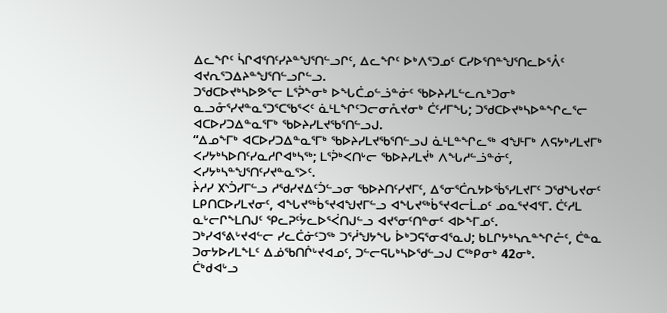ᐃᓚᖏᑦ ᓵᒋᐊᕐᑎᑦᓯᔨᓐᖑᕐᑎᓪᓗᒋᑦ, ᐃᓚᖏᑦ ᐅᒃᐱᕐᑐᓄᑦ ᑕᓯᐅᕐᑎᓐᖑᕐᑎᓚᐅᕐᐰᑦ ᐊᔪᕆᕐᑐᐃᔨᓐᖑᕐᑎᓪᓗᒋᓪᓗ.
ᑐᖁᑕᐅᔪᒃᓴᐅᕗᕐᓕ ᒪᕐᕉᖕᓂᒃ ᐅᖓᑖᓄᓪᓘᓐᓃᑦ ᖃᐅᔨᓯᒪᓪᓚᕆᒃᑐᓂᒃ ᓇᓗᓁᕐᓯᔪᓐᓇᕐᑐᕐᑕᖃᕐᐸᑦ ᓈᒻᒪᖏᑦᑐᓕᓂᕅᔪᓂᒃ ᑖᑦᓱᒥᖓ; ᑐᖁᑕᐅᔪᒃᓴᐅᓐᖏᓚᕐᓕ ᐊᑕᐅᓯᑐᐃᓐᓇᕐᒥᒃ ᖃᐅᔨᓯᒪᔪᖃᕐᑎᓪᓗᒍ.
“ᐃᓄᖕᒥᒃ ᐊᑕᐅᓯᑐᐃᓐᓇᕐᒥᒃ ᖃᐅᔨᓯᒪᔪᖃᕐᑎᓪᓗᒍ ᓈᒻᒪᓐᖏᓚᖅ ᐊᖑᒻᒥᒃ ᐱᕋᔭᒃᓯᒪᔪᒥᒃ ᐸᓯᔭᒃᓴᐅᑎᑦᓯᓇᓱᒋᐊᒃᓴᖅ; ᒪᕐᕉᒃᐸᑎᒡᓕ ᖃᐅᔨᓯᒪᔫᒃ ᐱᖓᓱᓪᓘᓐᓃᑦ, ᐸᓯᔭᒃᓴᓐᖑᕐᑎᑦᓯᔪᓐᓇᕐᐳᑦ.
ᔩᓱᓯ ᙭ᔅᑑᓯᒥᓪᓗ ᓱᖁᓯᔪᐃᑦᑑᓪᓗᓂ ᖃᐅᔨᑎᑦᓯᔪᒥᑦ, ᐃᕐᓂᕐᑖᕆᔭᐅᖄᕐᓯᒪᔪᒥᑦ ᑐᖁᖓᔪᓂᑦ ᒪᑭᑎᑕᐅᓯᒪᔪᓂᑦ, ᐊᖓᔪᖅᑳᕐᔪᐊᖑᔪᒥᓪᓗ ᐊᖓᔪᖅᑳᕐᔪᐊᓕᒫᓄᑦ ᓄᓇᕐᔪᐊᕐᒥ. ᑖᑦᓱᒪ ᓇᒡᓕᒋᖕᒪᑎᒍᑦ ᕿᓚᕈᑦᔮᓚᐅᕐᐹᑎᒍᓪᓗ ᐊᔪᕐᓂᑦᑎᓐᓂᑦ ᐊᐅᖕᒥᓄᑦ.
ᑐᒃᓯᐊᕐᕕᒡᔪᐊᓪᓕ ᓯᓚᑖᓃᑦᑐᖅ ᑐᕐᓲᖑᔭᖓ ᐆᒃᑐᕋᕐᓂᐊᕐᓇᒍ; ᑲᒪᒋᔭᒃᓴᕆᓐᖏᓔᑦ, ᑖᓐᓇ ᑐᓂᔭᐅᓯᒪᖕᒪᑦ ᐃᓅᖃᑎᒌᒡᔪᐊᓄᑦ, ᑐᓪᓕᕋᒐᒃᓴᐅᖁᓪᓗᒍ ᑕᖅᑭᓂᒃ 42ᓂᒃ.
ᑖᒃᑯᐊᒡᓗ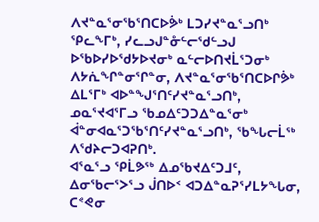ᐱᔪᓐᓇᕐᓂᖃᕐᑎᑕᐅᕘᒃ ᒪᑐᓯᔪᓐᓇᕐᓗᑎᒃ ᕿᓚᖕᒥᒃ, ᓯᓚᓗᒍᓐᓁᓪᓕᖁᓪᓗᒍ ᐅᖃᐅᓯᐅᖁᔭᐅᔪᓂᒃ ᓇᓪᓕᐅᑎᔪᒫᕐᑐᓂᒃ ᐱᔭᕇᖏᓐᓂᕐᒋᓐᓂ, ᐱᔪᓐᓇᕐᓂᖃᕐᑎᑕᐅᒋᕘᒃ ᐃᒪᕐᒥᒃ ᐊᐅᓐᖑᕐᑎᑦᓯᔪᓐᓇᕐᓗᑎᒃ, ᓄᓇᕐᔪᐊᕐᒥᓗ ᖃᓄᐃᑦᑐᑐᐃᓐᓇᕐᓂᒃ ᐋᓐᓂᐊᓇᕐᑐᖃᕐᑎᑦᓯᔪᓐᓇᕐᓗᑎᒃ, ᖃᖓᓕᒫᖅ ᐱᖁᔨᓕᑐᐊᕈᑎᒃ.
ᐊᕐᓇᕐᓗ ᕿᒫᕗᖅ ᐃᓄᖃᔪᐃᑦᑐᒧᑦ, ᐃᓂᖃᓕᕐᐳᕐᓗ ᒎᑎᐅᑉ ᐊᑐᐃᓐᓇᕈᕐᓯᒪᔭᖓᓂ, ᑕᕝᕙᓂ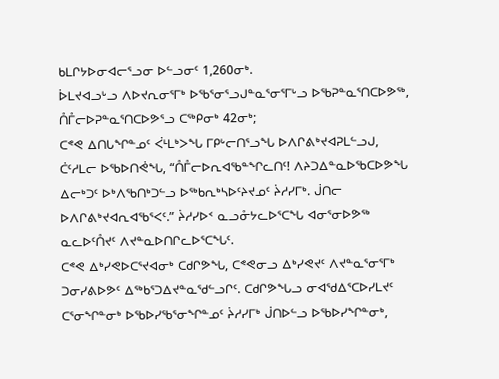ᑲᒪᒋᔭᐅᓂᐊᓕᕐᓗᓂ ᐅᓪᓗᓂᑦ 1,260ᓂᒃ.
ᐆᒪᔪᐊᓗᒡᓗ ᐱᐅᔪᕆᓂᕐᒥᒃ ᐅᖃᕐᓂᕐᓗᒍᓐᓇᕐᓂᕐᒥᒡᓗ ᐅᖃᕈᓐᓇᕐᑎᑕᐅᕗᖅ, ᑍᒤᓕᐅᕈᓐᓇᕐᑎᑕᐅᕗᕐᓗ ᑕᖅᑭᓂᒃ 42ᓂᒃ;
ᑕᕝᕙ ᐃᑎᒐᖏᓐᓄᑦ ᐹᒻᒪᒃᐳᖓ ᒥᑭᒡᓕᑎᕐᓗᖓ ᐅᐱᒋᕕᒃᔪᐊᕈᒪᓪᓗᒍ, ᑖᑦᓱᒪᓕ ᐅᖃᐅᑎᕚᖓ, “ᑍᒤᓕᐅᕆᐊᖃᓐᖏᓚᑎᑦ! ᐱᔨᑐᐃᓐᓇᐅᖃᑕᐅᕗᖓ ᐃᓕᒃᑐᑦ ᐅᒃᐱᖃᑎᒃᑐᓪᓗ ᐅᖅᑲᕆᒃᓴᐅᑦᔨᔪᓄᑦ ᔩᓱᓯᒥᒃ. ᒎᑎᓕ ᐅᐱᒋᕕᒃᔪᐊᕆᐊᖃᕐᐸᑦ.” ᔩᓱᓯᐅᑉ ᓇᓗᓁᔭᓚᐅᕐᑕᖓ ᐊᓂᕐᓂᐅᕗᖅ ᓇᓚᐅᑦᑍᔪᑦ ᐱᔪᓐᓇᐅᑎᒋᓚᐅᕐᑕᖓᑦ.
ᑕᕝᕙ ᐃᒃᓯᕙᐅᑕᕐᔪᐊᓂᒃ ᑕᑯᒋᕗᖓ, ᑕᕝᕙᓂᓗ ᐃᒃᓯᕙᔪᑦ ᐱᔪᓐᓇᕐᓂᕐᒥᒃ ᑐᓂᓯᕕᐅᕗᑦ ᐃᖅᑲᕐᑐᐃᔪᓐᓇᖁᓪᓗᒋᑦ. ᑕᑯᒋᕗᖓᓗ ᓂᐊᖁᐃᕐᑕᐅᓯᒪᔪᑦ ᑕᕐᓂᖏᓐᓂᒃ ᐅᖃᐅᓯᖃᕐᓂᖏᓐᓄᑦ ᔩᓱᓯᒥᒃ ᒎᑎᐅᓪᓗ ᐅᖃᐅᓯᖏᓐᓂᒃ,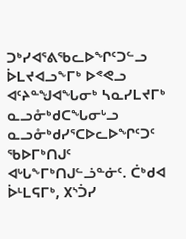ᑐᒃᓯᐊᕐᕕᖃᓚᐅᖏᑦᑐᓪᓗ ᐆᒪᔪᐊᓗᖕᒥᒃ ᐅᕝᕙᓗ ᐊᑦᔨᓐᖑᐊᖓᓂᒃ ᓴᓇᓯᒪᔪᒥᒃ ᓇᓗᓁᒃᑯᑕᖓᓂᒡᓗ ᓇᓗᓁᒃᑯᓯᕐᑕᐅᓚᐅᖏᑦᑐᑦ ᖃᐅᒥᒃᑎᒍᑦ ᐊᒡᒐᖕᒥᒃᑎᒍᓪᓘᓐᓃᑦ. ᑖᒃᑯᐊ ᐆᒻᒪᕋᒥᒃ, ᙭ᔅᑑᓯ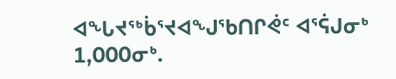ᐊᖓᔪᖅᑳᕐᔪᐊᖑᖃᑎᒋᕚᑦ ᐊᕐᕌᒍᓂᒃ 1,000ᓂᒃ.